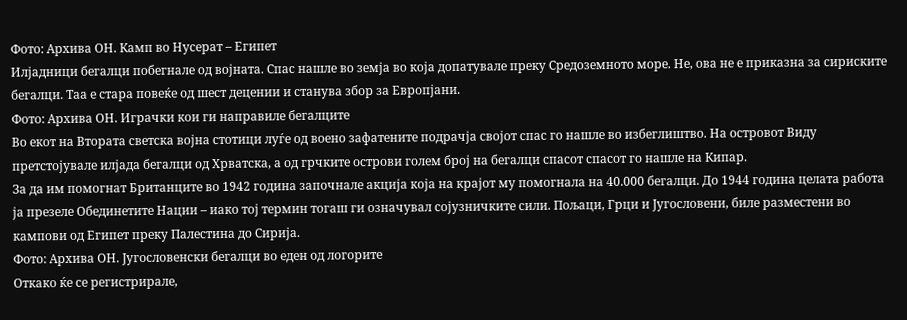Фото: Архива ОН. Камп во Нусерат – Египет
Илјадници бегалци побегнале од војната. Спас нашле во земја во која допатувале преку Средоземното море. Не, ова не е приказна за сириските бегалци. Таа е стара повеќе од шест децении и станува збор за Европјани.
Фото: Архива ОН. Играчки кои ги направиле бегалците
Во екот на Втората светска војна стотици луѓе од воено зафатените подрачја својот спас го нашле во избеглиштво. На островот Виду претстојувале илјада бегалци од Хрватска, а од грчките острови голем број на бегалци спасот спасот го нашле на Кипар.
За да им помогнат Британците во 1942 година започнале акција која на крајот му помогнала на 40.000 бегалци. До 1944 година целата работа ја презеле Обединетите Нации – иако тој термин тогаш ги означувал сојузничките сили. Пољаци, Грци и Југословени, биле разместени во кампови од Египет преку Палестина до Сирија.
Фото: Архива ОН. Југословенски бегалци во еден од логорите
Откако ќе се регистрирале,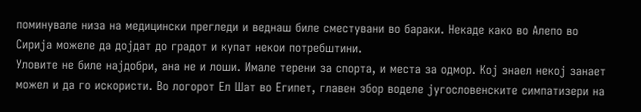поминувале низа на медицински прегледи и веднаш биле сместувани во бараки. Некаде како во Алепо во Сирија можеле да дојдат до градот и купат некои потребштини.
Уловите не биле најдобри, ана не и лоши. Имале терени за спорта, и места за одмор. Кој знаел некој занает можел и да го искористи. Во логорот Ел Шат во Египет, главен збор воделе југословенските симпатизери на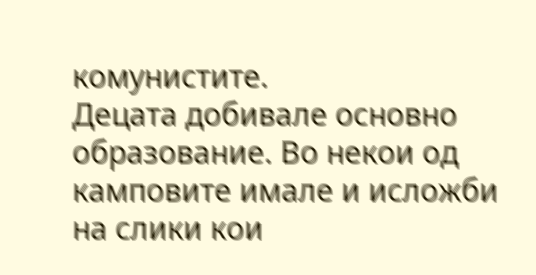комунистите.
Децата добивале основно образование. Во некои од камповите имале и исложби на слики кои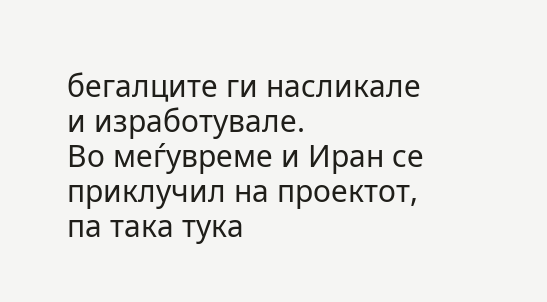бегалците ги насликале и изработувале.
Во меѓувреме и Иран се приклучил на проектот, па така тука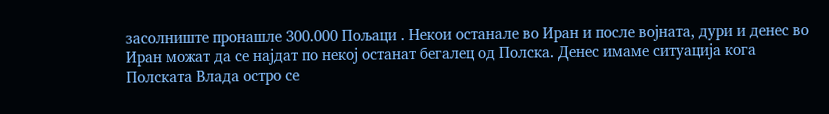засолниште пронашле 300.000 Пољаци . Некои останале во Иран и после војната, дури и денес во Иран можат да се најдат по некој останат бегалец од Полска. Денес имаме ситуација кога Полската Влада остро се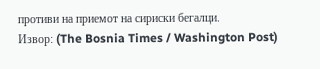противи на приемот на сириски бегалци.
Извор: (The Bosnia Times / Washington Post)